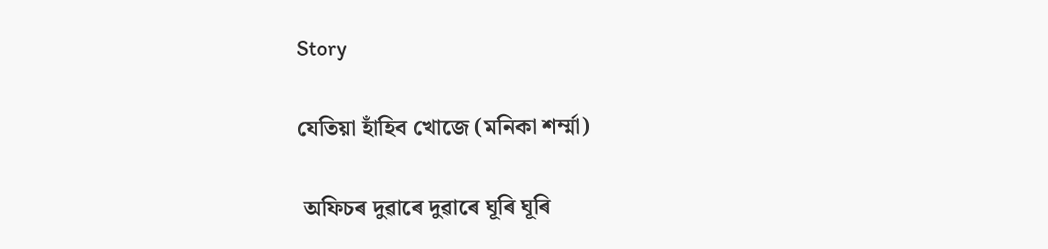Story

যেতিয়া হাঁহিব খোজে (মনিকা শৰ্ম্মা)

 অফিচৰ দুৱাৰে দুৱাৰে ঘূৰি ঘূৰি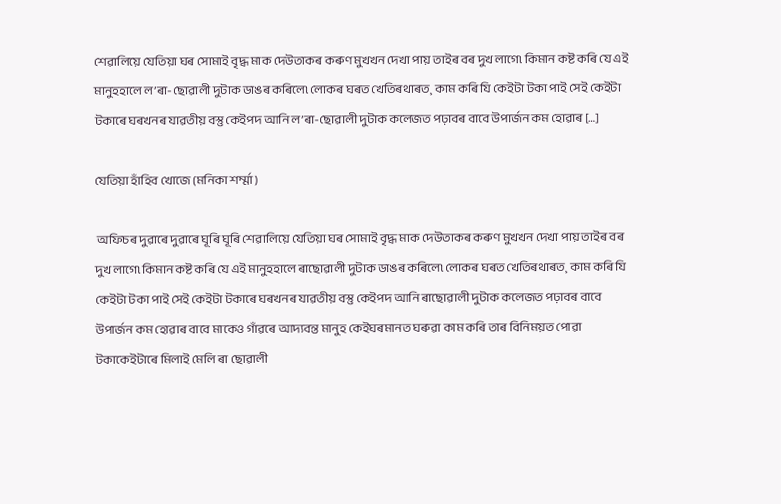শেৱালিয়ে যেতিয়া ঘৰ সোমাই বৃদ্ধ মাক দেউতাকৰ কৰুণ মুখখন দেখা পায় তাইৰ বৰ দুখ লাগে৷ কিমান কষ্ট কৰি যে এই মানুহহালে ল’ৰা-ছোৱালী দুটাক ডাঙৰ কৰিলে৷ লোকৰ ঘৰত খেতিৰথাৰত¸ কাম কৰি যি কেইটা টকা পাই সেই কেইটা টকাৰে ঘৰখনৰ যাৱতীয় বস্তু কেইপদ আনি ল’ৰা-ছোৱালী দুটাক কলেজত পঢ়াবৰ বাবে উপাৰ্জন কম হোৱাৰ […]

যেতিয়া হাঁহিব খোজে (মনিকা শৰ্ম্মা)

 অফিচৰ দুৱাৰে দুৱাৰে ঘূৰি ঘূৰি শেৱালিয়ে যেতিয়া ঘৰ সোমাই বৃদ্ধ মাক দেউতাকৰ কৰুণ মুখখন দেখা পায় তাইৰ বৰ দুখ লাগে৷ কিমান কষ্ট কৰি যে এই মানুহহালে ৰাছোৱালী দুটাক ডাঙৰ কৰিলে৷ লোকৰ ঘৰত খেতিৰথাৰত¸ কাম কৰি যি কেইটা টকা পাই সেই কেইটা টকাৰে ঘৰখনৰ যাৱতীয় বস্তু কেইপদ আনি ৰাছোৱালী দুটাক কলেজত পঢ়াবৰ বাবে উপাৰ্জন কম হোৱাৰ বাবে মাকেও গাঁৱৰে আদ্যবন্ত মানুহ কেইঘৰমানত ঘৰুৱা কাম কৰি তাৰ বিনিময়ত পোৱা টকাকেইটাৰে মিলাই মেলি ৰা ছোৱালী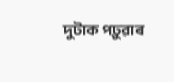দুটাক পঢ়ুৱাৰ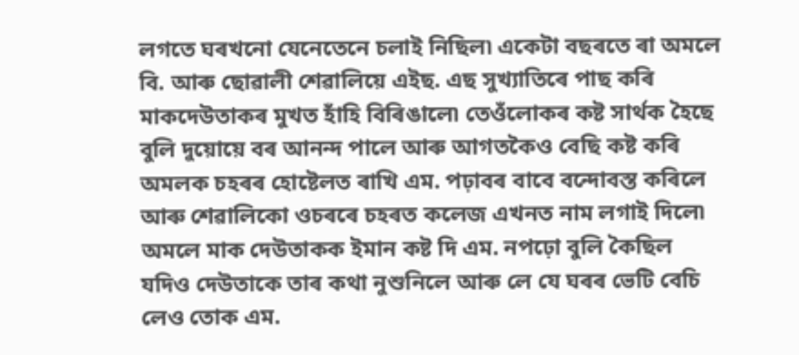লগতে ঘৰখনো যেনেতেনে চলাই নিছিল৷ একেটা বছৰতে ৰা অমলে বি. আৰু ছোৱালী শেৱালিয়ে এইছ. এছ সুখ্যাতিৰে পাছ কৰি মাকদেউতাকৰ মুখত হাঁহি বিৰিঙালে৷ তেওঁলোকৰ কষ্ট সাৰ্থক হৈছে বুলি দুয়োয়ে বৰ আনন্দ পালে আৰু আগতকৈও বেছি কষ্ট কৰি অমলক চহৰৰ হোষ্টেলত ৰাখি এম. পঢ়াবৰ বাবে বন্দোবস্ত কৰিলে আৰু শেৱালিকো ওচৰৰে চহৰত কলেজ এখনত নাম লগাই দিলে৷ অমলে মাক দেউতাকক ইমান কষ্ট দি এম. নপঢ়ো বুলি কৈছিল যদিও দেউতাকে তাৰ কথা নুশুনিলে আৰু লে যে ঘৰৰ ভেটি বেচি লেও তোক এম.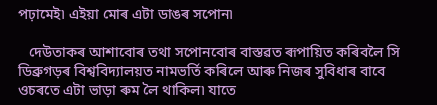পঢ়ামেই৷ এইয়া মোৰ এটা ডাঙৰ সপোন৷

   দেউতাকৰ আশাবোৰ তথা সপোনবোৰ বাস্তৱত ৰূপায়িত কৰিবলৈ সি ডিব্ৰুগড়ৰ বিশ্ববিদ্যালয়ত নামভৰ্তি কৰিলে আৰু নিজৰ সুবিধাৰ বাবে ওচৰতে এটা ভাড়া ৰুম লৈ থাকিল৷ যাতে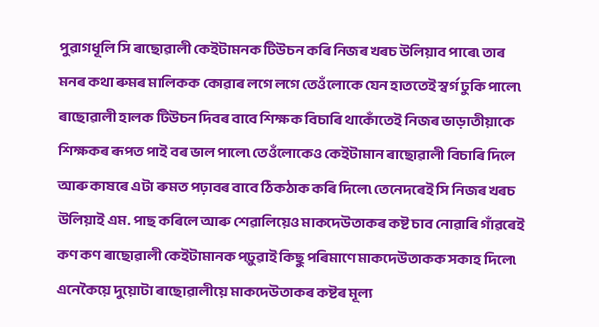পুৱাগধূলি সি ৰাছোৱালী কেইটামনক টিউচন কৰি নিজৰ খৰচ উলিয়াব পাৰে৷ তাৰ মনৰ কথা ৰুমৰ মালিকক কোৱাৰ লগে লগে তেওঁলোকে যেন হাততেই স্বৰ্গ ঢুকি পালে৷ ৰাছোৱালী হালক টিউচন দিবৰ বাবে শিক্ষক বিচাৰি থাকোঁতেই নিজৰ ভাড়াতীয়াকে শিক্ষকৰ ৰূপত পাই বৰ ভাল পালে৷ তেওঁলোকেও কেইটামান ৰাছোৱালী বিচাৰি দিলে আৰু কাষৰে এটা ৰুমত পঢ়াবৰ বাবে ঠিকঠাক কৰি দিলে৷ তেনেদৰেই সি নিজৰ খৰচ উলিয়াই এম. পাছ কৰিলে আৰু শেৱালিয়েও মাকদেউতাকৰ কষ্ট চাব নোৱাৰি গাঁৱৰেই কণ কণ ৰাছোৱালী কেইটামানক পঢ়ুৱাই কিছু পৰিমাণে মাকদেউতাকক সকাহ দিলে৷ এনেকৈয়ে দুয়োটা ৰাছোৱালীয়ে মাকদেউতাকৰ কষ্টৰ মূল্য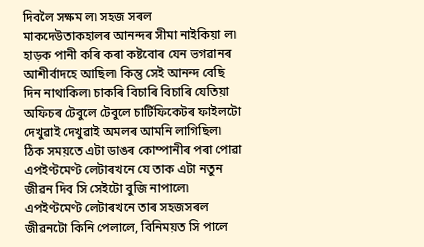দিবলৈ সক্ষম ল৷ সহজ সৰল মাকদেউতাকহালৰ আনন্দৰ সীমা নাইকিয়া ল৷ হাড়ক পানী কৰি কৰা কষ্টবোৰ যেন ভগৱানৰ আশীৰ্বাদহে আছিল৷ কিন্তু সেই আনন্দ বেছি দিন নাথাকিল৷ চাকৰি বিচাৰি বিচাৰি যেতিয়া অফিচৰ টেবুলে টেবুলে চাৰ্টিফিকেটৰ ফাইলটো দেখুৱাই দেখুৱাই অমলৰ আমনি লাগিছিল৷ ঠিক সময়তে এটা ডাঙৰ কোম্পানীৰ পৰা পোৱা এপইণ্টমেণ্ট লেটাৰখনে যে তাক এটা নতুন জীৱন দিব সি সেইটো বুজি নাপালে৷ এপইণ্টমেণ্ট লেটাৰখনে তাৰ সহজসৰল জীৱনটো কিনি পেলালে, বিনিময়ত সি পালে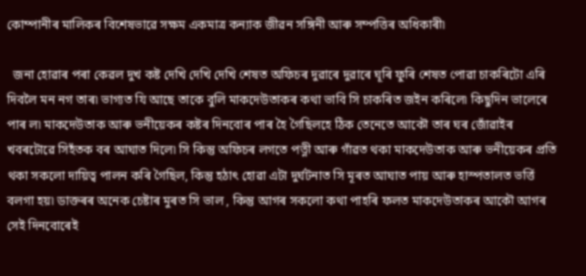কোম্পানীৰ মালিকৰ বিশেষভাৱে সক্ষম একমাত্ৰ কন্যাক জীৱন সঙ্গিনী আৰু সম্পত্তিৰ অধিকাৰী৷

  জনা হোৱাৰ পৰা কেৱল দুখ কষ্ট দেখি দেখি দেখি শেষত অফিচৰ দুৱাৰে দুৱাৰে ঘূৰি ফুৰি শেষত পোৱা চাকৰিটো এৰি দিবলৈ মন নগ তাৰ৷ ভাগ্যত যি আছে তাকে বুলি মাকদেউতাকৰ কথা ভাবি সি চাকৰিত জইন কৰিলে৷ কিছুদিন ভালেৰে পাৰ ল৷ মাকদেউতাক আৰু ভনীয়েকৰ কষ্টৰ দিনবোৰ পাৰ হৈ গৈছিলহে ঠিক তেনেতে আকৌ তাৰ ঘৰ জোঁৱাইৰ খবৰটোৱে সিহঁতক বৰ আঘাত দিলে৷ সি কিন্তু অফিচৰ লগতে পত্নী আৰু গাঁৱত থকা মাকদেউতাক আৰু ভনীয়েকৰ প্ৰতি থকা সকলো দায়িত্ব পালন কৰি গৈছিল, কিন্তু হঠাৎ হোৱা এটা দুৰ্ঘটনাত সি মূৰত আঘাত পায় আৰু হাস্পতালত ভৰ্ত্তি বলগা হয়৷ ডাক্তৰৰ অনেক চেষ্টাৰ মুৰত সি ভাল , কিন্তু আগৰ সকলো কথা পাহৰি ফলত মাকদেউতাকৰ আকৌ আগৰ সেই দিনবোৰেই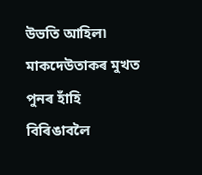উভতি আহিল৷ মাকদেউতাকৰ মুখত পুনৰ হাঁহি বিৰিঙাবলৈ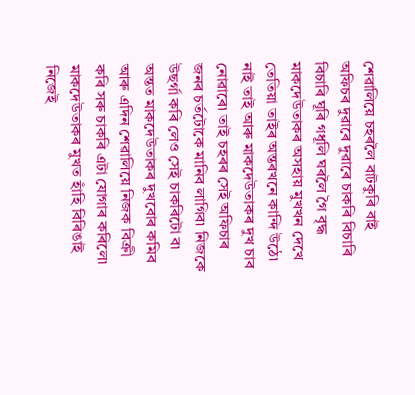শেৱালিয়ে চহৰলৈ বাটকুৰি বাই অফিচৰ দুৱাৰে দুৱাৰে চাকৰি বিচাৰি বিচাৰি ঘূৰি গধূলি ঘৰলৈ গৈ বৃদ্ধ মাকদেউতাকৰ অসহায় মুখখন দেখে তেতিয়া তাইৰ অন্তৰখনে কান্দি উঠে৷ নাই তাই আৰু মাকদেউতাকৰ দুখ চাব নোৱাৰে৷ তাই চহৰৰ সেই অফিচাৰ জনৰ চৰ্তটোকে মানিব লাগিব৷ নিজকে উছৰ্গা কৰি লেও সেই চাকৰিটো ব৷ অন্তত মাকদেউতাকৰ দুখবোৰ কমিব আৰু এদিন শেৱালিয়ে নিজক বিক্ৰী কৰি সৰু চাকৰি এটা যোগাৰ কৰিলে৷ মাকদেউতাকৰ মুখত হাঁহি বিৰিঙাই নিজেই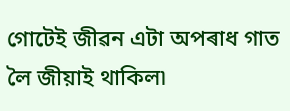গোটেই জীৱন এটা অপৰাধ গাত লৈ জীয়াই থাকিল৷